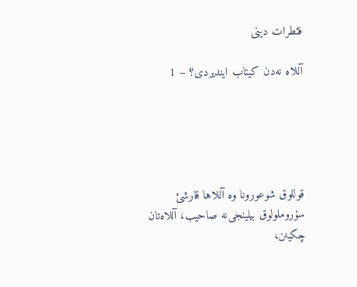فئطرات دینی

آللاه نەدن کیتاب ایندیردی؟ – 1





قوللوق شوعورونا وه آللاها قارشئ سۇروملولوق بیلینجی‌نه صاحیب، آللاەتان چکینن،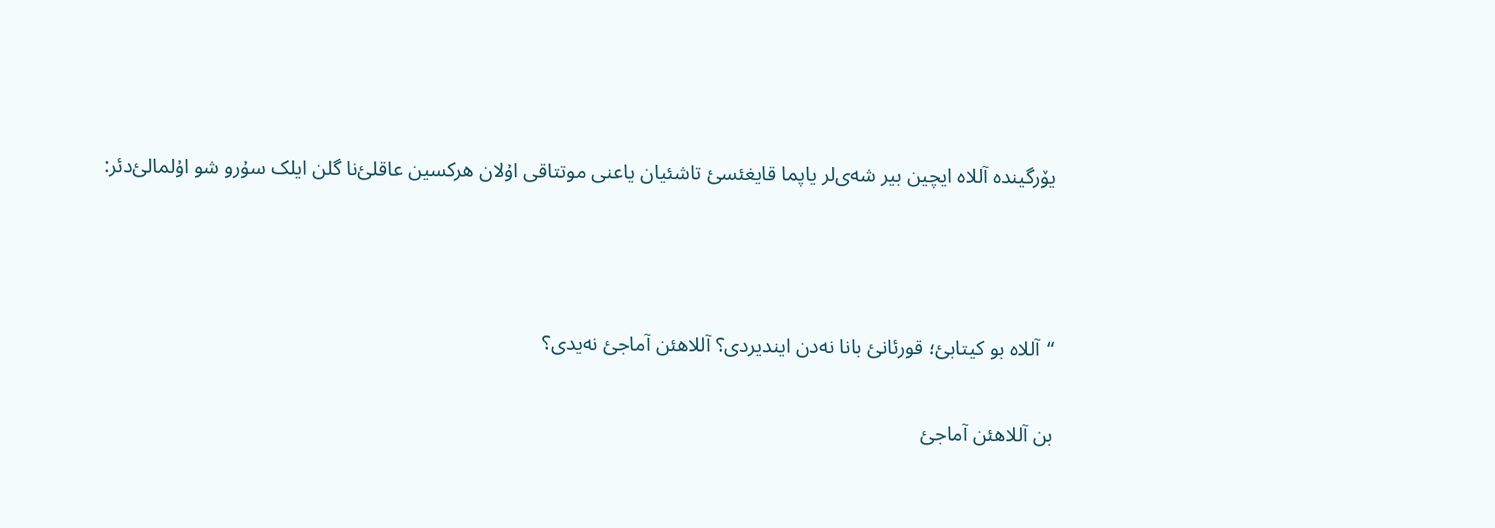یۆرگینده آللاه ایچین بیر شەی‌لر یاپما قایغئسئ تاشئیان یاعنی موتتاقی اۇلان هرکسین عاقلئ‌نا گلن ایلک سۇرو شو اۇلمالئ‌دئر:



“آللاه بو کیتابئ؛ قورئانئ بانا نەدن ایندیردی؟ آللاهئن آماجئ نەیدی؟

بن آللاهئن آماجئ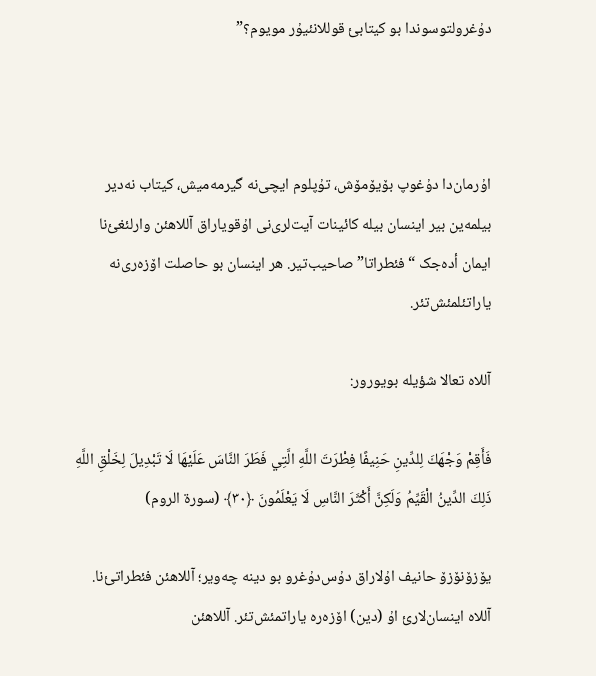دۇغرولتوسوندا بو کیتابئ قوللانئیۇر مویوم؟”



اۇرمان‌دا دۇغوپ بۆیۆمۆش، تۇپلوم ایچی‌نه گیرمەمیش، کیتاب نەدیر بیلمەین بیر اینسان بیله کائینات آیت‌لری‌نی اۇقویاراق آللاهئن وارلئغئ‌نا ایمان أدەجک “فئطراتا” صاحیب‌تیر. هر اینسان بو حاصلت اۆزەری‌نه یاراتئلمئش‌تئر.

آللاه تعالا شؤیله بویورور:

فَأَقِمْ وَجْهَكَ لِلدِّينِ حَنِيفًا فِطْرَتَ اللَّهِ الَّتِي فَطَرَ النَّاسَ عَلَيْهَا لَا تَبْدِيلَ لِخَلْقِ اللَّهِ ذَلِكَ الدِّينُ الْقَيِّمُ وَلَكِنَّ أَكْثَرَ النَّاسِ لَا يَعْلَمُونَ ﴿۳۰﴾ (سورة الروم)

یۆزۆنۆزۆ حانیف اۇلاراق دۇس‌دۇغرو بو دینه چەویر؛ آللاهئن فئطراتئ‌نا. آللاه اینسان‌لارئ اۇ (دین) اۆزەره یاراتمئش‌تئر. آللاهئن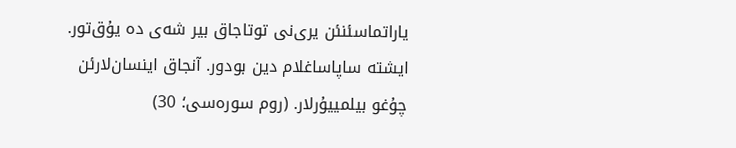یاراتماسئنئن یری‌نی توتاجاق بیر شەی ده یۇق‌تور. ایشته ساپاساغلام دین بودور. آنجاق اینسان‌لارئن چۇغو بیلمییۇرلار. (روم سورەسی؛ 30)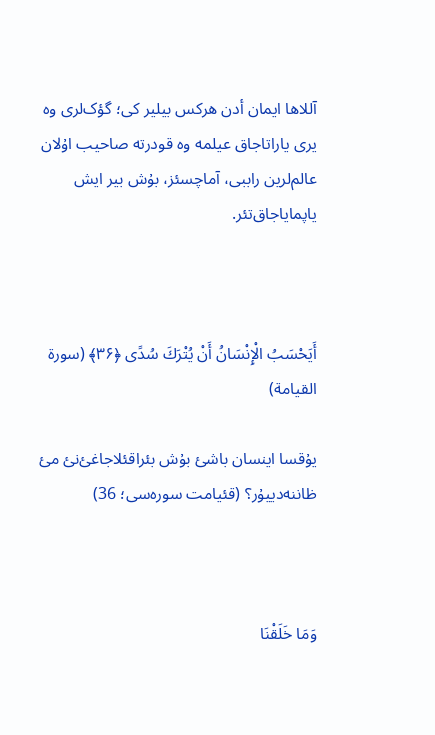آللاها ایمان أدن هرکس بیلیر کی؛ گؤک‌لری وه یری یاراتاجاق عیلمه وه قودرته صاحیب اۇلان عالم‌لرین راببی، آماچسئز، بۇش بیر ایش یاپمایاجاق‌تئر.



أَيَحْسَبُ الْإِنْسَانُ أَنْ يُتْرَكَ سُدًى ﴿۳۶﴾ (سورة القیامة)

یۇقسا اینسان باشئ بۇش بئراقئلاجاغئ‌نئ مئ ظاننەدییۇر؟ (قئیامت سورەسی؛ 36)



وَمَا خَلَقْنَا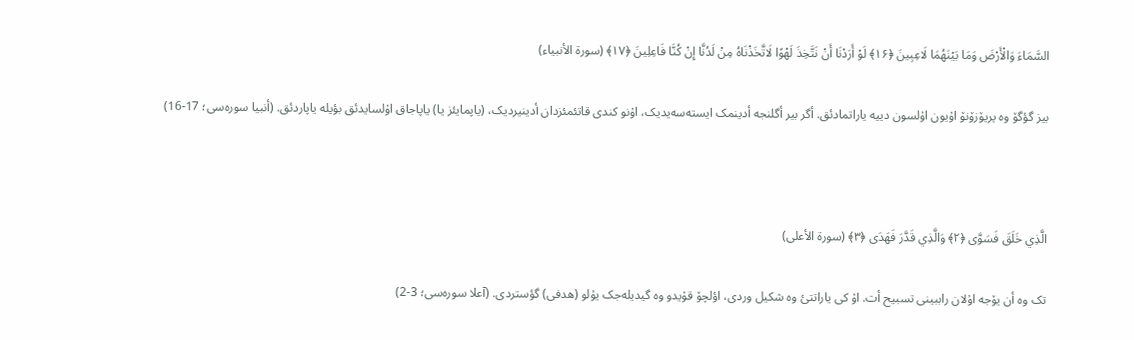السَّمَاءَ وَالْأَرْضَ وَمَا بَيْنَهُمَا لَاعِبِينَ ﴿۱۶﴾ لَوْ أَرَدْنَا أَنْ نَتَّخِذَ لَهْوًا لَاتَّخَذْنَاهُ مِنْ لَدُنَّا إِنْ كُنَّا فَاعِلِينَ ﴿۱۷﴾ (سورة الأنبیاء)

بیز گؤگۆ وه یریۆزۆنۆ اۇیون اۇلسون دییه یاراتمادئق. أگر بیر أگلنجه أدینمک ایستەسەیدیک، اۇنو کندی قاتئمئزدان أدینیردیک، (یاپمایئز یا) یاپاجاق اۇلسایدئق بؤیله یاپاردئق. (أنبیا سورەسی؛ 17-16)



الَّذِي خَلَقَ فَسَوَّى ﴿۲﴾ وَالَّذِي قَدَّرَ فَهَدَى ﴿۳﴾ (سورة الأعلی)

تک وه أن یۆجه اۇلان راببینی تسبیح أت. اۇ کی یاراتتئ وه شکیل وردی، اؤلچۆ قۇیدو وه گیدیلەجک یۇلو (هدفی) گؤستردی. (آعلا سورەسی؛ 3-2)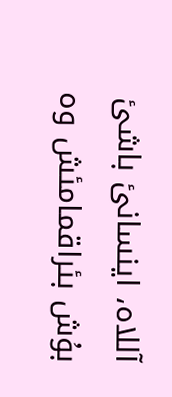آللاه، اینسانئ باشئ بۇش بئراقمامئش وه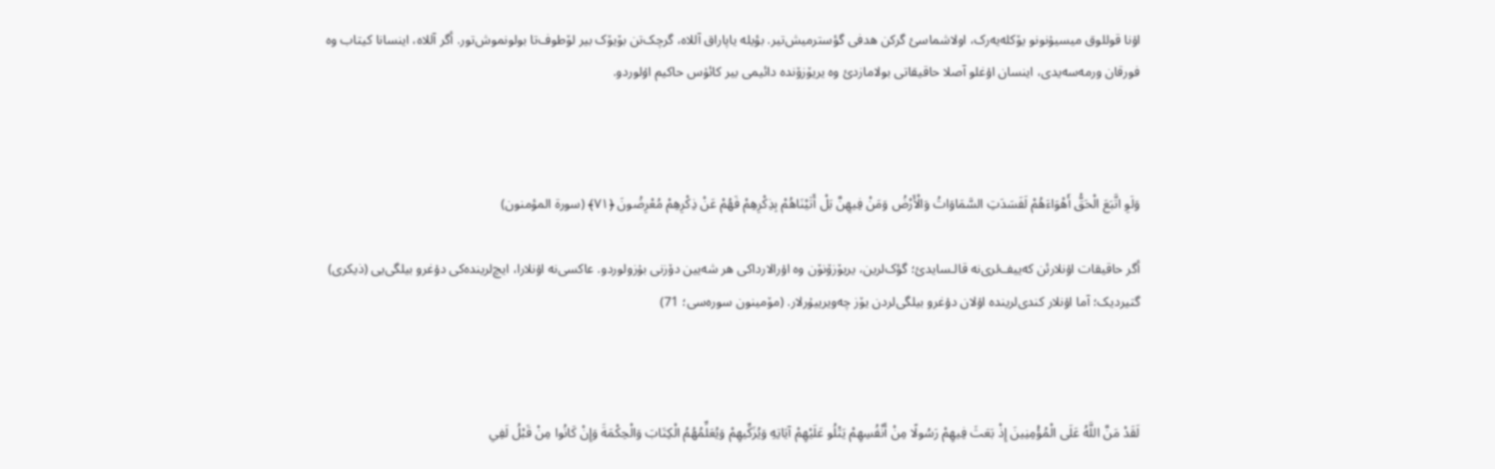اۇنا قوللوق میسیۇنونو یۆکلەیەرک، اولاشماسئ گرکن هدفی گؤسترمیش‌تیر. بؤیله یاپاراق آللاه، گرچک‌تن بۆیۆک بیر لۆطوف‌تا بولونموش‌تور. أگر آللاه، اینسانا کیتاب وه فورقان ورمەسەیدی، اینسان‌ اۇغلو آصلا حاقیقاتی بولامازدئ وه یریۆزۆنده دائیمی بیر کائۇس حاکیم اۇلوردو.



وَلَوِ اتَّبَعَ الْحَقُّ أَهْوَاءَهُمْ لَفَسَدَتِ السَّمَاوَاتُ وَالْأَرْضُ وَمَنْ فِيهِنَّ بَلْ أَتَيْنَاهُمْ بِذِكْرِهِمْ فَهُمْ عَنْ ذِكْرِهِمْ مُعْرِضُونَ ﴿۷۱﴾ (سورة المؤمنون)

أگر حاقیقات اۇنلارئن کەییف‌لری‌نه قالـسایدئ؛ گؤک‌لرین، یریۆزۆنۆن وه اۇرالارداکی هر شەیین دۆزنی بۇزولوردو. عاکسی‌نه اۇنلارا، ایچ‌لریندەکی دۇغرو بیلگی‌یی (ذیکری) گتیردیک؛ آما اۇنلار کندی‌لریندە اۇلان دۇغرو بیلگی‌لردن یۆز چەویرییۇرلار. (مۆمینون سورەسی؛ 71)



لَقَدْ مَنَّ اللَّهُ عَلَى الْمُؤْمِنِينَ إِذْ بَعَثَ فِيهِمْ رَسُولًا مِنْ أَنْفُسِهِمْ يَتْلُو عَلَيْهِمْ آيَاتِهِ وَيُزَكِّيهِمْ وَيُعَلِّمُهُمُ الْكِتَابَ وَالْحِكْمَةَ وَإِنْ كَانُوا مِنْ قَبْلُ لَفِي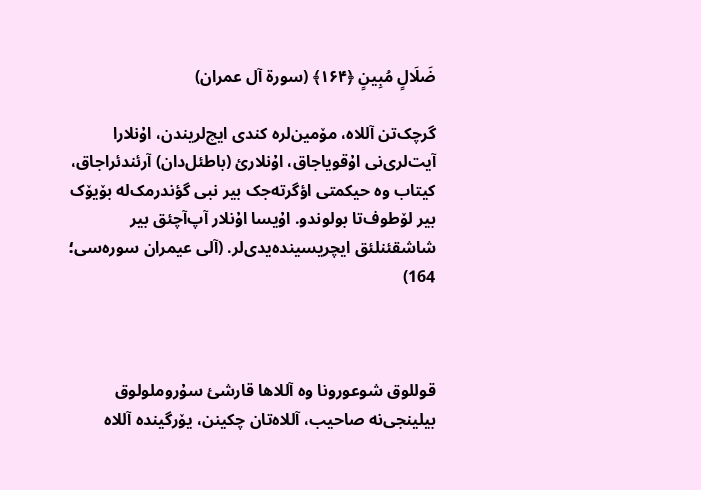ضَلَالٍ مُبِينٍ ﴿۱۶۴﴾ (سورة آل عمران)

گرچک‌تن آللاه، مۆمین‌لره کندی ایچ‌لریندن، اۇنلارا آیت‌لری‌نی اۇقویاجاق، اۇنلارئ (باطئل‌دان) آرئندئراجاق، کیتاب وه حیکمتی اؤگرتەجک بیر نبی گؤندرمک‌له بۆیۆک بیر لۆطوف‌تا بولوندو. اۇیسا اۇنلار آپ‌آچئق بیر شاشقئنلئق ایچریسیندەیدی‌لر. (آلی عیمران سورەسی؛ 164)



قوللوق شوعورونا وه آللاها قارشئ سۇروملولوق بیلینجی‌نه صاحیب، آللاەتان چکینن، یۆرگینده آللاه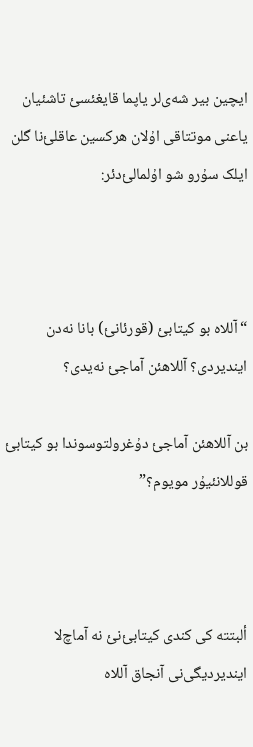ایچین بیر شەی‌لر یاپما قایغئسئ تاشئیان یاعنی موتتاقی اۇلان هرکسین عاقلئ‌نا گلن ایلک سۇرو شو اۇلمالئ‌دئر:



“آللاه بو کیتابئ (قورئانئ) بانا نەدن ایندیردی؟ آللاهئن آماجئ نەیدی؟

بن آللاهئن آماجئ دۇغرولتوسوندا بو کیتابئ قوللانئیۇر مویوم؟”



ألبتته کی کندی کیتابئ‌نئ نه آماچ‌لا ایندیردیگی‌نی آنجاق آللاه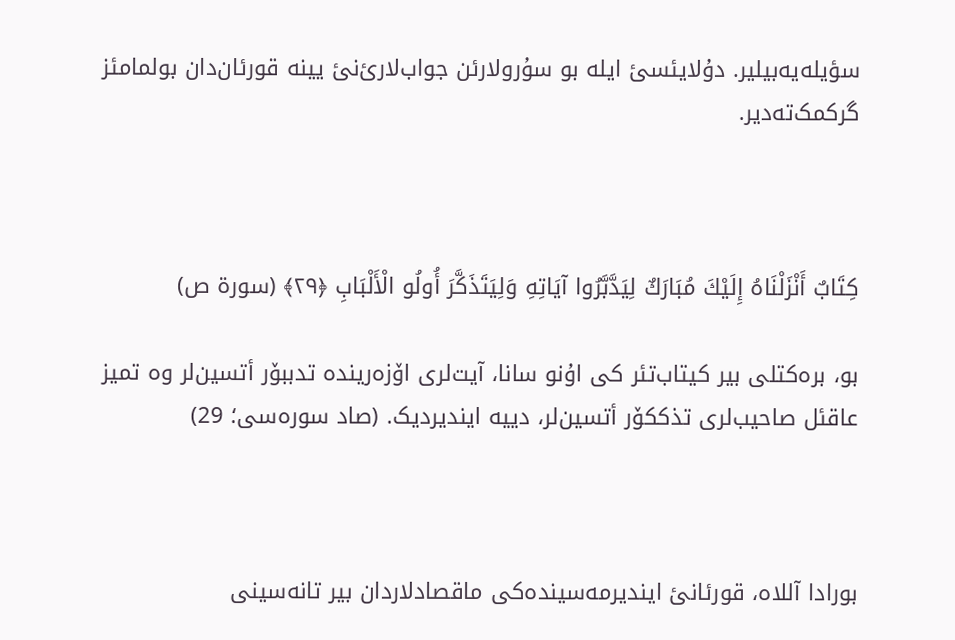سؤیلەیەبیلیر. دۇلایئسئ ایله بو سۇرولارئن جواب‌لارئ‌نئ یینه قورئان‌دان بولمامئز گرکمک‌تەدیر.



كِتَابٌ أَنْزَلْنَاهُ إِلَيْكَ مُبَارَكٌ لِيَدَّبَّرُوا آيَاتِهِ وَلِيَتَذَكَّرَ أُولُو الْأَلْبَابِ ﴿۲۹﴾ (سورة ص)

بو، برەکتلی بیر کیتاب‌تئر کی اۇنو سانا، آیت‌لری اۆزەرینده تدببۆر أتسین‌لر وه تمیز عاقئل صاحیب‌لری تذککۆر أتسین‌لر، دییه ایندیردیک. (صاد سورەسی؛ 29)



بورادا آللاه، قورئانئ ایندیرمەسیندەکی ماقصادلاردان بیر تانەسینی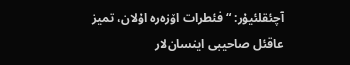آچئقلئیۇر: “فئطرات اۆزەره اۇلان، تمیز عاقئل صاحیبی اینسان‌لار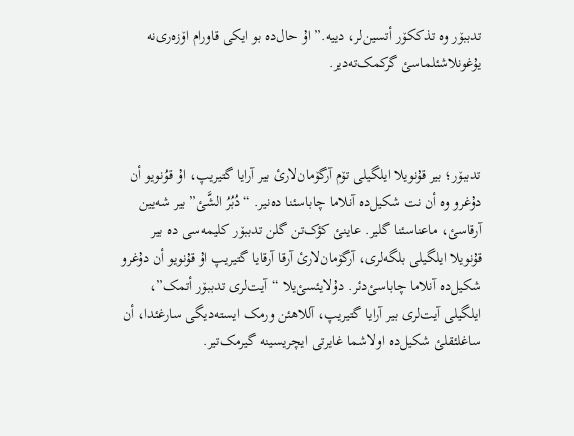تدببۆر وه تذککۆر أتسین‌لر، دییه.” اۇ حال‌ده بو ایکی قاورام اۆزەری‌نه یۇغونلاشئلماسئ گرکمک‌تەدیر.



تدببۆر؛ بیر قۇنویلا ایلگیلی تۆم آرگۆمان‌لارئ بیر آرایا گتیریپ، اۇ قوُنویو أن دۇغرو وه أن نت شکیل‌ده آنلاما چاباسئنا دەنیر. “دُبُرُ الشَّئ” بیر شەیین آرقاسئ، ماعناسئنا گلیر. عاینئ کؤک‌تن گلن تدببۆر کلیمەسی ده بیر قۇنویلا ایلگیلی بلگەلری، آرگۆمان‌لارئ آرقا آرقایا گتیریپ اۇ قۇنویو أن دۇغرو شکیل‌ده آنلاما چاباسئ‌دئر. دۇلایئسئ‌یلا “آیت‌لری تدببۆر أتمک”، ایلگیلی آیت‌لری بیر آرایا گتیریپ، آللاهئن ورمک ایستەدیگی سارغئدا، أن ساغلئقلئ شکیل‌ده اولاشما غایرتی ایچریسینه گیرمک‌تیر.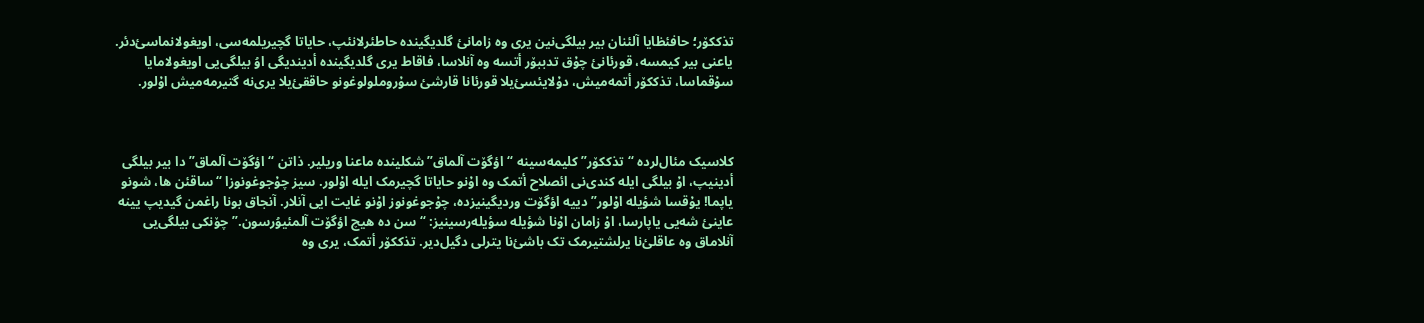تذککۆر؛ حافئظایا آلئنان بیر بیلگی‌نین یری وه زامانئ گلدیگینده حاطئرلانئپ، حایاتا گچیریلمەسی، اویغولانماسئ‌دئر. یاعنی بیر کیمسه، قورئانئ چۇق تدببۆر أتسه وه آنلاسا، فاقاط یری گلدیگینده أدیندیگی اوُ بیلگی‌یی اویغولامایا سۇقماسا، تذککۆر أتمەمیش، دۇلایئسئ‌یلا قورئانا قارشئ سۇروملولوغونو حاققئ‌یلا یری‌نه گتیرمەمیش اۇلور.



کلاسیک مئال‌لرده “تذککۆر” کلیمەسینه “اؤگۆت آلماق” شکلینده ماعنا وریلیر. ذاتن “اؤگۆت آلماق” دا بیر بیلگی أدینیپ، اۇ بیلگی ایله کندی‌نی ائصلاح أتمک وه اۇنو حایاتا گچیرمک ایله اۇلور. سیز چۇجوغونوزا “ساقئن ها، شونو یاپما! یۇقسا شؤیله اۇلور” دییه اؤگۆت وردیگینیزده، چۇجوغونوز اۇنو غایت ایی آنلار. آنجاق بونا راغمن گیدیپ یینه عاینئ شەیی یاپارسا، اۇ زامان اۇنا شؤیله سؤیلەرسینیز: “سن ده هیچ اؤگۆت آلمئیوُرسون.” چۆنکی بیلگی‌یی آنلاماق وه عاقلئ‌نا یرلشتیرمک تک باشئ‌نا یترلی دگیل‌دیر. تذککۆر أتمک، یری وه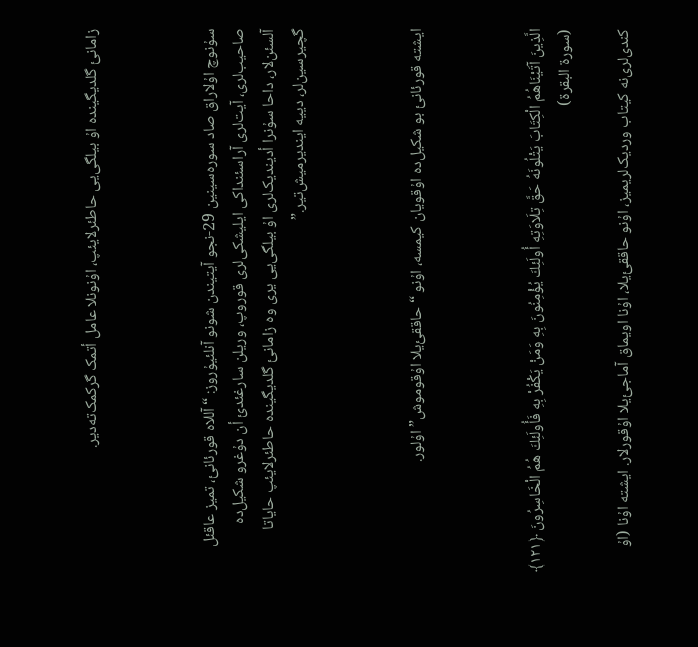زامانئ گلدیگینده اۇ بیلگی‌یی حاطئرلایئپ، اۇنونلا عامل أتمک گرکمک‌تەدیر.



سۇنوچ اۇلاراق صاد سورەسینین 29-نجو آیتیندن شونو آنلئیۇروز: “آللاه قورئانئ، تمیز عاقئل صاحیب‌لری، آیت‌لری آراسئنداکی ایلیشکی‌لری قوروپ، وریلن سارغئدئ أن دۇغرو شکیل‌ده آلسئن‌لار، داحا سۇنرا أدیندیک‌لری اۇ بیلگی‌یی یری وه زامانئ گلدیگینده حاطئرلایئپ حایاتا گچیرسین‌لر، دییه ایندیرمیش‌تیر.”



ایشته قورئانئ بو شکیل‌ده اۇقویان کیمسه، اۇنو “حاققئ‌یلا اۇقوموش” اۇلور.



الَّذِينَ آتَيْنَاهُمُ الْكِتَابَ يَتْلُونَهُ حَقَّ تِلَاوَتِهِ أُولَئِكَ يُؤْمِنُونَ بِهِ وَمَنْ يَكْفُرْ بِهِ فَأُولَئِكَ هُمُ الْخَاسِرُونَ ﴿۱۲۱﴾ (سورة البقرة)

کندی‌لری‌نه کیتاب وردیک‌لریمیز، اۇنو حاققئ‌یلا، اۇنا اویماق آماجئ‌یلا اۇقورلار. ایشته اۇنا (اۇ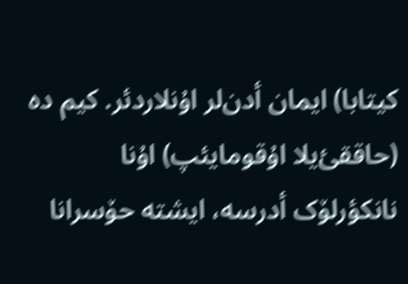کیتابا) ایمان أدن‌لر اۇنلاردئر. کیم ده (حاققئ‌یلا اۇقومایئپ) اۇنا نانکؤرلۆک أدرسه، ایشته حۆسرانا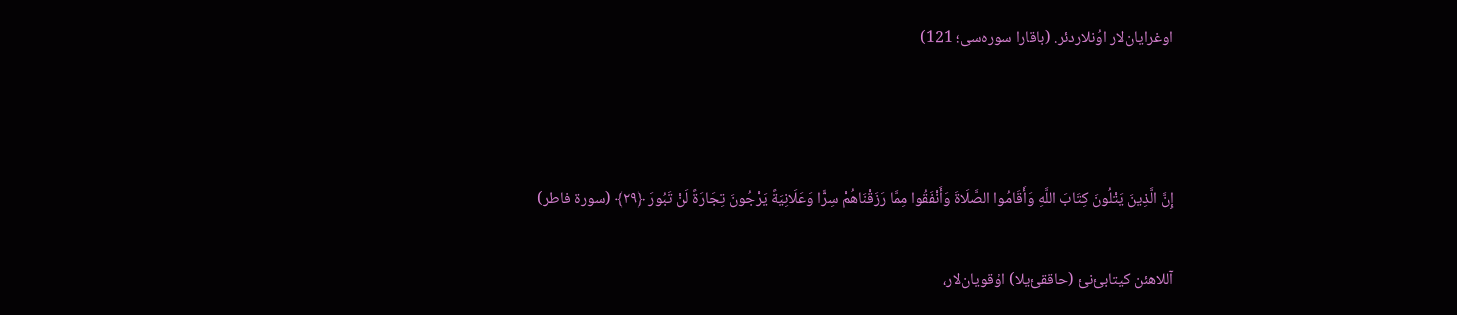اوغرایان‌لار اوُنلاردئر. (باقارا سورەسی؛ 121)



إِنَّ الَّذِينَ يَتْلُونَ كِتَابَ اللَّهِ وَأَقَامُوا الصَّلَاةَ وَأَنْفَقُوا مِمَّا رَزَقْنَاهُمْ سِرًّا وَعَلَانِيَةً يَرْجُونَ تِجَارَةً لَنْ تَبُورَ ﴿۲۹﴾ (سورة فاطر)

آللاهئن کیتابئ‌نئ (حاققئ‌یلا) اۇقویان‌لار،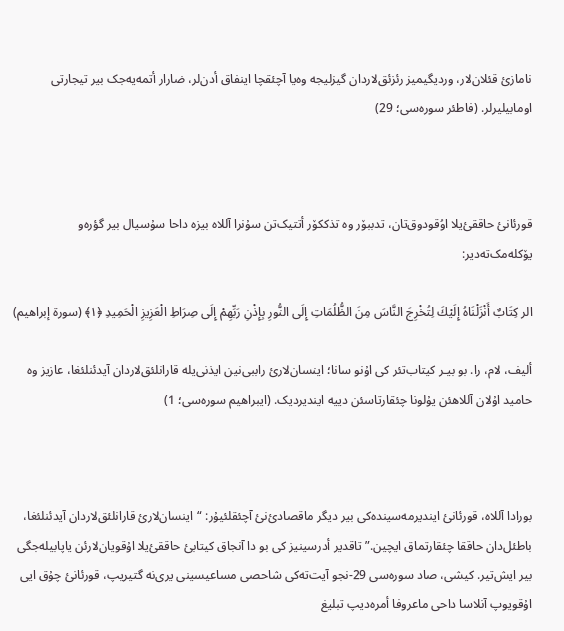نامازئ قئلان‌لار، وردیگیمیز رئزئق‌لاردان گیزلیجه وەیا آچئقچا اینفاق أدن‌لر، ضارار أتمەیەجک بیر تیجارتی اومابیلیرلر. (فاطئر سورەسی؛ 29)



قورئانئ حاققئ‌یلا اوُقودوق‌تان، تدببۆر وه تذککۆر أتتیک‌تن سۇنرا آللاه بیزه داحا سۇسیال بیر گؤرەو یۆکلەمک‌تەدیر:

الر كِتَابٌ أَنْزَلْنَاهُ إِلَيْكَ لِتُخْرِجَ النَّاسَ مِنَ الظُّلُمَاتِ إِلَى النُّورِ بِإِذْنِ رَبِّهِمْ إِلَى صِرَاطِ الْعَزِيزِ الْحَمِيدِ ﴿۱﴾ (سورة إبراهیم)

ألیف، لام، را. بو بیـر کیتاب‌تئر کی اۇنو سانا؛ اینسان‌لارئ راببی‌نین ایذنی‌یله قارانلئق‌لاردان آیدئنلئغا، عازیز وه حامید اۇلان آللاهئن یۇلونا چئقارتاسئن دییه ایندیردیک. (ایبراهیم سورەسی؛ 1)



بورادا آللاه، قورئانئ ایندیرمەسیندەکی بیر دیگر ماقصادئ‌نئ آچئقلئیۇر: “اینسان‌لارئ قارانلئق‌لاردان آیدئنلئغا، باطئل‌دان حاققا چئقارتماق ایچین.” تاقدیر أدرسینیز کی بو دا آنجاق کیتابئ حاققئ‌یلا اۇقویان‌لارئن یاپابیلەجگی بیر ایش‌تیر. کیشی، صاد سورەسی 29-نجو آیت‌تەکی شاحصی مساعیسینی یری‌نه گتیریپ، قورئانئ چۇق ایی اۇقویوپ آنلاسا داحی ماعروفا أمرەدیپ تبلیغ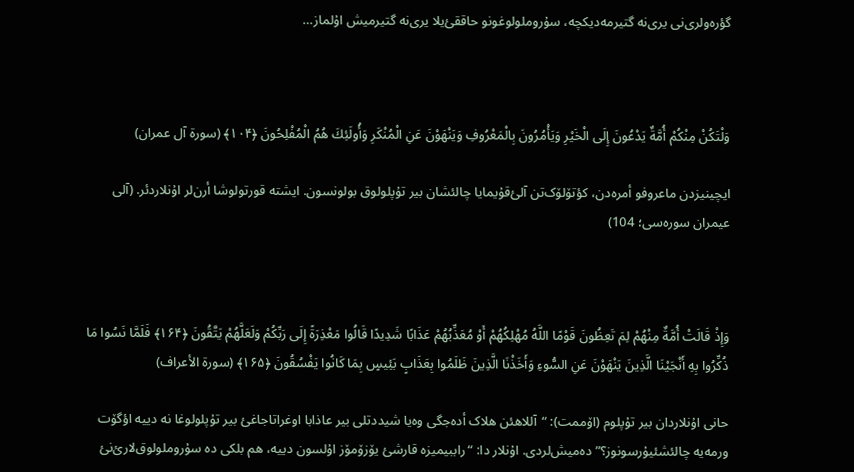گؤرەولری‌نی یری‌نه گتیرمەدیکچه، سۇروملولوغونو حاققئ‌یلا یری‌نه گتیرمیش اۇلماز…



وَلْتَكُنْ مِنْكُمْ أُمَّةٌ يَدْعُونَ إِلَى الْخَيْرِ وَيَأْمُرُونَ بِالْمَعْرُوفِ وَيَنْهَوْنَ عَنِ الْمُنْكَرِ وَأُولَئِكَ هُمُ الْمُفْلِحُونَ ﴿۱۰۴﴾ (سورة آل عمران)

ایچینیزدن ماعروفو أمرەدن، کؤتۆلۆک‌تن آلئ‌قۇیمایا چالئشان بیر تۇپلولوق بولونسون. ایشته قورتولوشا أرن‌لر اۇنلاردئر. (آلی عیمران سورەسی؛ 104)



وَإِذْ قَالَتْ أُمَّةٌ مِنْهُمْ لِمَ تَعِظُونَ قَوْمًا اللَّهُ مُهْلِكُهُمْ أَوْ مُعَذِّبُهُمْ عَذَابًا شَدِيدًا قَالُوا مَعْذِرَةً إِلَى رَبِّكُمْ وَلَعَلَّهُمْ يَتَّقُونَ ﴿۱۶۴﴾ فَلَمَّا نَسُوا مَا ذُكِّرُوا بِهِ أَنْجَيْنَا الَّذِينَ يَنْهَوْنَ عَنِ السُّوءِ وَأَخَذْنَا الَّذِينَ ظَلَمُوا بِعَذَابٍ بَئِيسٍ بِمَا كَانُوا يَفْسُقُونَ ﴿۱۶۵﴾ (سورة الأعراف)

حانی اۇنلاردان بیر تۇپلوم (اۆممت): “آللاهئن هلاک أدەجگی وەیا شیددتلی بیر عاذابا اوغراتاجاغئ بیر تۇپلولوغا نه دییه اؤگۆت ورمەیه چالئشئیۇرسونوز؟” دەمیش‌لردی. اۇنلار دا: “راببیمیزه قارشئ یۆزۆمۆز اۇلسون دییه، هم بلکی ده سۇروملولوق‌لارئ‌نئ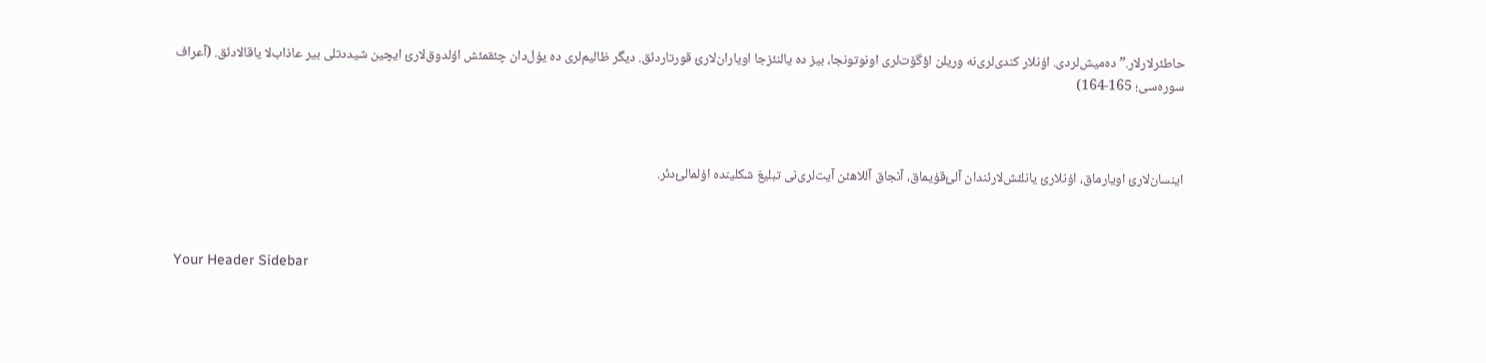حاطئرلارلار.” دەمیش‌لردی. اۇنلار کندی‌لری‌نه وریلن اؤگۆت‌لری اونوتونجا، بیز ده یالنئزجا اویاران‌لارئ قورتاردئق. دیگر ظالیم‌لری ده یۇل‌دان چئقمئش اۇلدوق‌لارئ ایچین شیددتلی بیر عاذاب‌لا یاقالادئق. (آعراف سورەسی؛ 165-164)



اینسان‌لارئ اویارماق، اۇنلارئ یانلئش‌لارئندان آلئ‌قۇیماق، آنجاق آللاهئن آیت‌لری‌نی تبلیغ شکلینده اۇلمالئ‌دئر.



Your Header Sidebar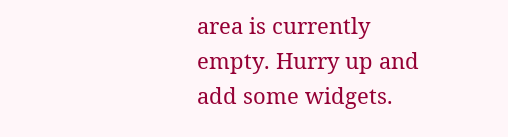area is currently empty. Hurry up and add some widgets.